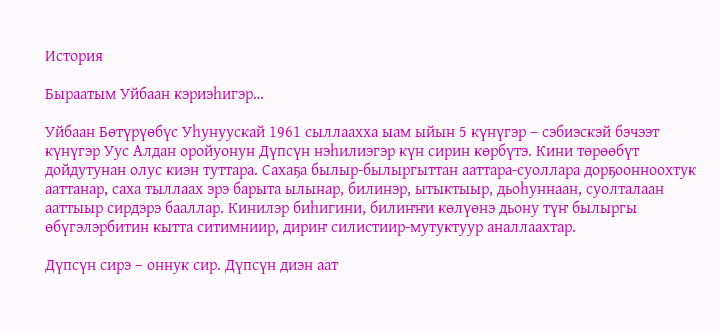История

Быраатым Уйбаан кэриэһигэр…

Уйбаан Бөтүрүөбүс Уһунуускай 1961 сыллаахха ыам ыйын 5 күнүгэр – сэбиэскэй бэчээт күнүгэр Уус Алдан оройуонун Дүпсүн нэһилиэгэр күн сирин көрбүтэ. Кини төрөөбүт дойдутунан олус киэн туттара. Сахаҕа былыр-былыргыттан ааттара-суоллара дорҕоонноохтук ааттанар, саха тыллаах эрэ барыта ылынар, билинэр, ытыктыыр, дьоһуннаан, суолталаан ааттыыр сирдэрэ бааллар. Кинилэр биһигини, билиҥҥи көлүөнэ дьону түҥ былыргы өбүгэлэрбитин кытта ситимниир, дириҥ силистиир-мутуктуур аналлаахтар.

Дүпсүн сирэ – оннук сир. Дүпсүн диэн аат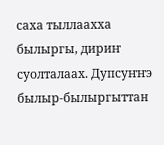саха тыллаахха былыргы, дириҥ суолталаах. Дупсуҥҥэ былыр-былыргыттан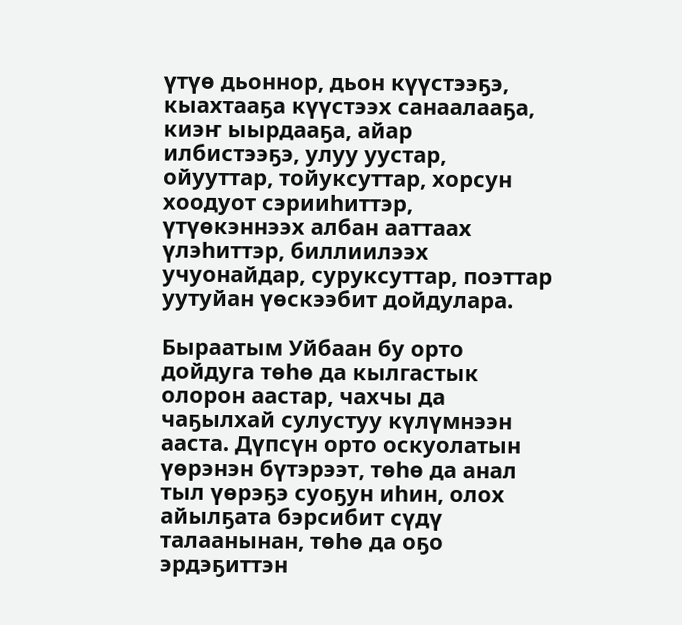үтүө дьоннор, дьон күүстээҕэ, кыахтааҕа күүстээх санаалааҕа, киэҥ ыырдааҕа, айар илбистээҕэ, улуу уустар, ойууттар, тойуксуттар, хорсун хоодуот сэрииһиттэр, үтүөкэннээх албан ааттаах үлэһиттэр, биллиилээх учуонайдар, суруксуттар, поэттар уутуйан үөскээбит дойдулара.

Быраатым Уйбаан бу орто дойдуга төһө да кылгастык олорон аастар, чахчы да чаҕылхай сулустуу күлүмнээн ааста. Дүпсүн орто оскуолатын үөрэнэн бүтэрээт, төһө да анал тыл үөрэҕэ суоҕун иһин, олох айылҕата бэрсибит сүдү талаанынан, төһө да оҕо эрдэҕиттэн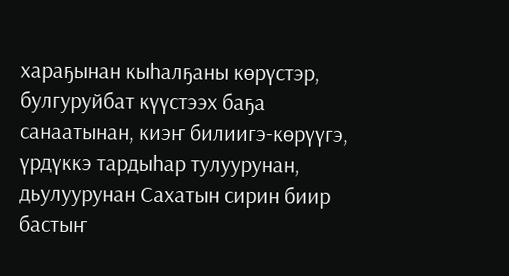хараҕынан кыһалҕаны көрүстэр, булгуруйбат күүстээх баҕа санаатынан, киэҥ билиигэ-көрүүгэ, үрдүккэ тардыһар тулуурунан, дьулуурунан Сахатын сирин биир бастыҥ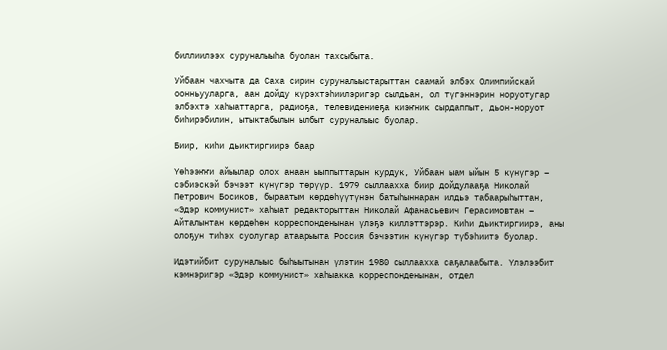биллиилээх суруналыыһа буолан тахсыбыта.

Уйбаан чахчыта да Саха сирин суруналыыстарыттан саамай элбэх Олимпийскай оонньууларга, аан дойду күрэхтэһиилэригэр сылдьан, ол түгэннэрин норуотугар элбэхтэ хаһыаттарга, радиоҕа, телевидениеҕа киэҥник сырдаппыт, дьон-норуот биһирэбилин, ытыктабылын ылбыт суруналыыс буолар.

Биир, киһи дьиктиргиирэ баар

Үөһээҥҥи айыылар олох анаан ыыппыттарын курдук, Уйбаан ыам ыйын 5 күнүгэр – сэбиэскэй бэчээт күнүгэр төрүүр. 1979 сыллаахха биир дойдулааҕа Николай Петрович Босиков, быраатым көрдөһүүтүнэн батыһыннаран илдьэ табаарыһыттан, «Эдэр коммунист» хаһыат редакторыттан Николай Афанасьевич Герасимовтан – Айталынтан көрдөһөн корреспонденынан үлэҕэ киллэттэрэр. Киһи дьиктиргиирэ, аны олоҕун тиһэх суолугар атаарыыта Россия бэчээтин күнүгэр түбэһиитэ буолар.

Идэтийбит суруналыыс быһыытынан үлэтин 1980 сыллаахха саҕалаабыта. Үлэлээбит кэмнэригэр «Эдэр коммунист» хаһыакка корреспонденынан, отдел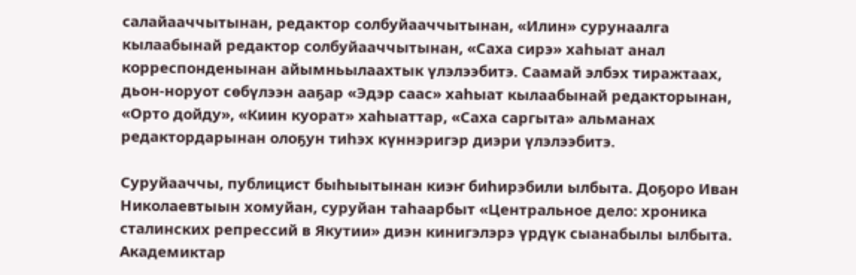салайааччытынан, редактор солбуйааччытынан, «Илин» сурунаалга кылаабынай редактор солбуйааччытынан, «Саха сирэ» хаһыат анал корреспонденынан айымньылаахтык үлэлээбитэ. Саамай элбэх тиражтаах, дьон-норуот сөбүлээн ааҕар «Эдэр саас» хаһыат кылаабынай редакторынан, «Орто дойду», «Киин куорат» хаһыаттар, «Саха саргыта» альманах редактордарынан олоҕун тиһэх күннэригэр диэри үлэлээбитэ.

Суруйааччы, публицист быһыытынан киэҥ биһирэбили ылбыта. Доҕоро Иван Николаевтыын хомуйан, суруйан таһаарбыт «Центральное дело: хроника сталинских репрессий в Якутии» диэн кинигэлэрэ үрдүк сыанабылы ылбыта. Академиктар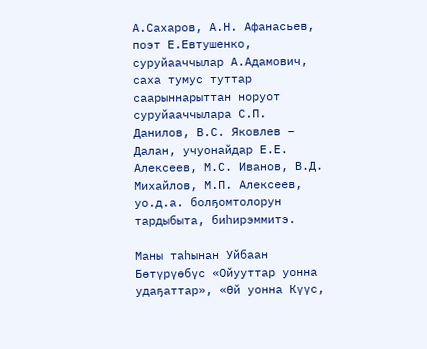А.Сахаров, А.Н. Афанасьев, поэт Е.Евтушенко, суруйааччылар А.Адамович, саха тумус туттар саарыннарыттан норуот суруйааччылара С.П. Данилов, В.С. Яковлев – Далан, учуонайдар Е.Е. Алексеев, М.С. Иванов, В.Д. Михайлов, М.П. Алексеев, уо.д.а. болҕомтолорун тардыбыта, биһирэммитэ.

Маны таһынан Уйбаан Бөтүрүөбүс «Ойууттар уонна удаҕаттар», «Өй уонна Күүс,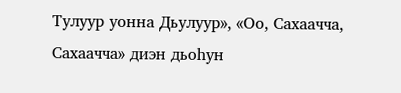Тулуур уонна Дьулуур», «Оо, Сахаачча, Сахаачча» диэн дьоһун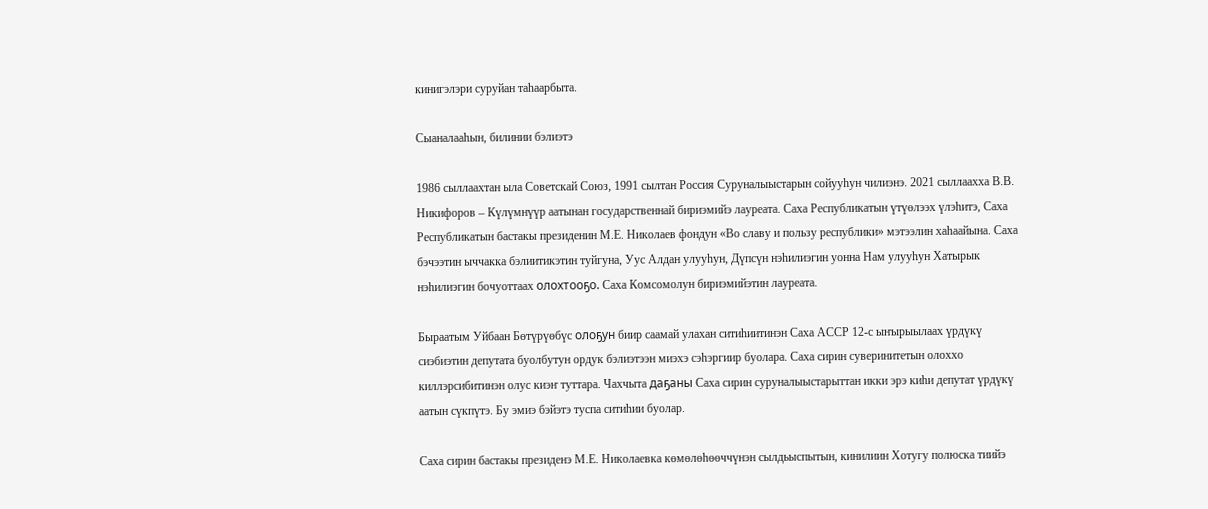кинигэлэри суруйан таһаарбыта.

Сыаналааһын, билинии бэлиэтэ

1986 сыллаахтан ыла Советскай Союз, 1991 сылтан Россия Суруналыыстарын сойууһун чилиэнэ. 2021 сыллаахха В.В. Никифоров – Күлүмнүүр аатынан государственнай бириэмийэ лауреата. Саха Республикатын үтүөлээх үлэһитэ, Саха Республикатын бастакы президенин М.Е. Николаев фондун «Во славу и пользу республики» мэтээлин хаһаайына. Саха бэчээтин ыччакка бэлиитикэтин туйгуна, Уус Алдан улууһун, Дүпсүн нэһилиэгин уонна Нам улууһун Хатырык нэһилиэгин бочуоттаах олохтооҕо. Саха Комсомолун бириэмийэтин лауреата.

Быраатым Уйбаан Бөтүрүөбүс олоҕун биир саамай улахан ситиһиитинэн Саха АССР 12-с ыҥырыылаах үрдүкү сиэбиэтин депутата буолбутун ордук бэлиэтээн миэхэ сэһэргиир буолара. Саха сирин суверинитетын олоххо киллэрсибитинэн олус киэҥ туттара. Чахчыта даҕаны Саха сирин суруналыыстарыттан икки эрэ киһи депутат үрдүкү аатын сүкпүтэ. Бу эмиэ бэйэтэ туспа ситиһии буолар.

Саха сирин бастакы президенэ М.Е. Николаевка көмөлөһөөччүнэн сылдьыспытын, кинилиин Хотугу полюска тиийэ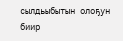сылдьыбытын олоҕун биир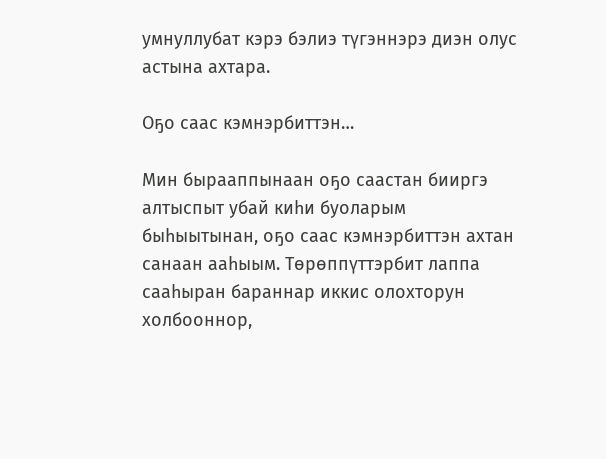умнуллубат кэрэ бэлиэ түгэннэрэ диэн олус астына ахтара.

Оҕо саас кэмнэрбиттэн…

Мин бырааппынаан оҕо саастан бииргэ алтыспыт убай киһи буоларым быһыытынан, оҕо саас кэмнэрбиттэн ахтан санаан ааһыым. Төрөппүттэрбит лаппа сааһыран бараннар иккис олохторун холбооннор,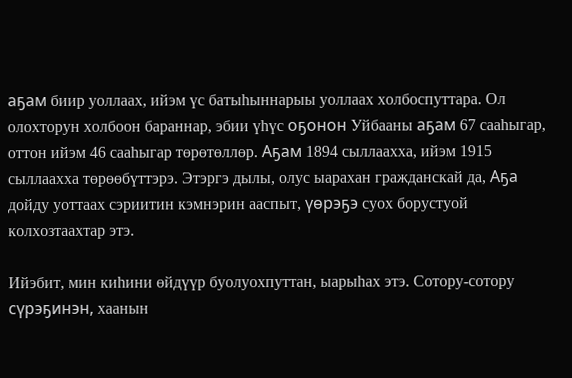аҕам биир уоллаах, ийэм үс батыһыннарыы уоллаах холбоспуттара. Ол олохторун холбоон бараннар, эбии үһүс оҕонон Уйбааны аҕам 67 сааһыгар, оттон ийэм 46 сааһыгар төрөтөллөр. Аҕам 1894 сыллаахха, ийэм 1915 сыллаахха төрөөбүттэрэ. Этэргэ дылы, олус ыарахан гражданскай да, Аҕа дойду уоттаах сэриитин кэмнэрин ааспыт, үөрэҕэ суох борустуой колхозтаахтар этэ.

Ийэбит, мин киһини өйдүүр буолуохпуттан, ыарыһах этэ. Сотору-сотору сүрэҕинэн, хаанын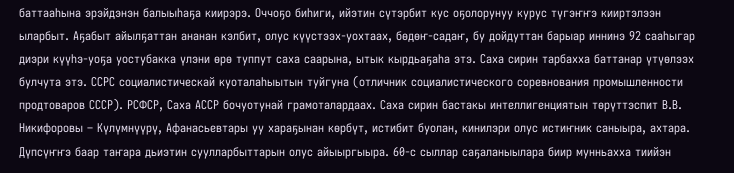баттааһына эрэйдэнэн балыыһаҕа киирэрэ. Оччоҕо биһиги, ийэтин сүтэрбит кус оҕолорунуу курус түгэҥҥэ кииртэлээн ыларбыт. Аҕабыт айылҕаттан ананан кэлбит, олус күүстээх-уохтаах, бөдөҥ-садаҥ, бу дойдуттан барыар иннинэ 92 сааһыгар диэри күүһэ-уоҕа уостубакка үлэни өрө туппут саха саарына, ытык кырдьаҕаһа этэ. Саха сирин тарбахха баттанар үтүөлээх булчута этэ. ССРС социалистическай куоталаһыытын туйгуна (отличник социалистического соревнования промышленности продтоваров СССР). РСФСР, Саха АССР бочуотунай грамоталардаах. Саха сирин бастакы интеллигенциятын төрүттэспит В.В. Никифоровы – Күлүмнүүрү, Афанасьевтары уу хараҕынан көрбүт, истибит буолан, кинилэри олус истиҥник саныыра, ахтара. Дүпсүҥҥэ баар таҥара дьиэтин суулларбыттарын олус айыыргыыра. 60-с сыллар саҕаланыылара биир мунньахха тиийэн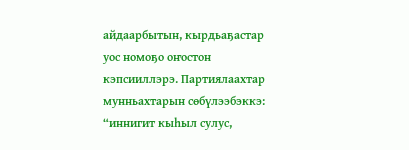айдаарбытын, кырдьаҕастар уос номоҕо оҥостон кэпсииллэрэ. Партиялаахтар мунньахтарын сөбүлээбэккэ: “иннигит кыһыл сулус,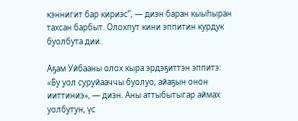кэннигит бар кириэс”, — диэн баран кыыһыран тахсан барбыт. Олохпут кини эппитин курдук буолбута дии.

Аҕам Уйбааны олох кыра эрдэҕиттэн эппитэ: «Бу уол суруйааччы буолуо, айаҕын онон ииттиниэ», — диэн. Аны аттыбытыгар аймах уолбутун, үс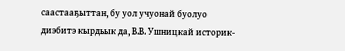саастааҕыттан, бу уол учуонай буолуо диэбитэ кырдьык да, В.В. Ушницкай историк-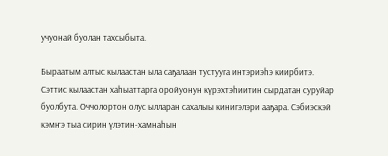учуонай буолан тахсыбыта.

Быраатым алтыс кылаастан ыла саҕалаан тустууга интэриэһэ киирбитэ. Сэттис кылаастан хаһыаттарга оройуонун күрэхтэһиитин сырдатан суруйар буолбута. Оччолортон олус ылларан сахалыы кинигэлэри ааҕара. Сэбиэскэй кэмҥэ тыа сирин үлэтин-хамнаһын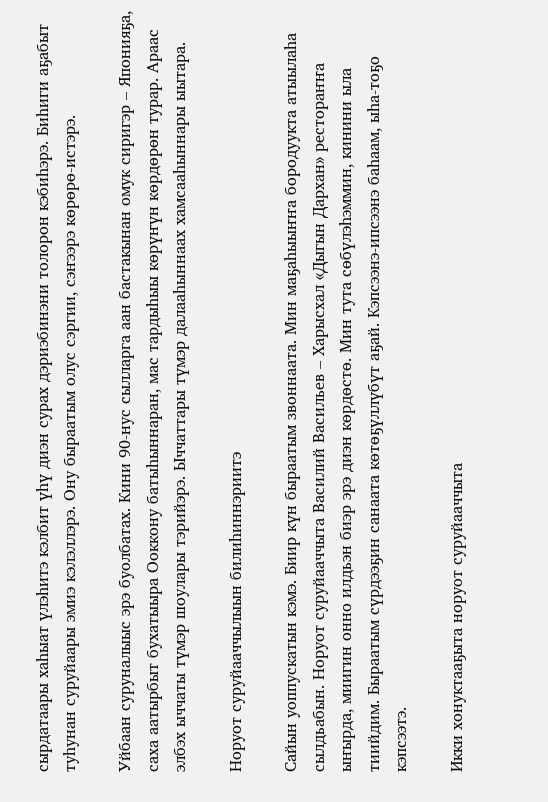сырдатаары хаһыат үлэһитэ кэлбит үһү диэн сурах дэриэбинэни толорон кэбиһэрэ. Биһиги аҕабыт туһунан суруйаары эмиэ кэлэллэрэ. Ону быраатым олус сэргии, сэҥээрэ көрөрө-истэрэ.

Уйбаан суруналыыс эрэ буолбатах. Кини 90-нус сылларга аан бастакынан омук сиригэр – Японияҕа, саха аатырбыт бухатыыра Ооккону батыһыннаран, мас тардыһыы көрүҥүн көрдөрөн турар. Араас элбэх ыччаты түмэр шоулары тэрийэрэ. Ыччаттары түмэр далааһыннаах хамсааһыннары ыытара.

Норуот суруйааччылыын билиһиннэриитэ

Сайын уоппускатын кэмэ. Биир күн быраатым звоннаата. Мин маҕаһыыҥҥа бородуукта атыылаһа сылдьабын. Норуот суруйааччыта Василий Васильев – Харысхал «Дыгын Дархан» рестораҥҥа ыҥырда, миигин онно илдьэн биэр эрэ диэн көрдөстө. Мин тута сөбүлэһэммин, кинини ыла тиийдим. Быраатым сүрдээҕин санаата көтөҕүллүбүт аҕай. Кэпсээнэ-ипсээнэ баһаам, ыһа-тоҕо кэпсээтэ.

Икки хонуктааҕыта норуот суруйааччыта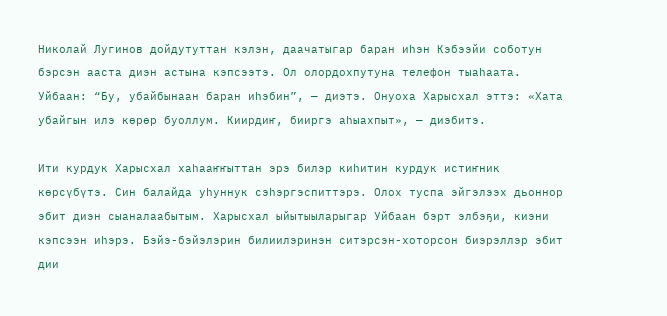Николай Лугинов дойдутуттан кэлэн, даачатыгар баран иһэн Кэбээйи соботун бэрсэн ааста диэн астына кэпсээтэ. Ол олордохпутуна телефон тыаһаата. Уйбаан: “Бу, убайбынаан баран иһэбин”, — диэтэ. Онуоха Харысхал эттэ: «Хата убайгын илэ көрөр буоллум. Киирдиҥ, бииргэ аһыахпыт», — диэбитэ.

Ити курдук Харысхал хаһааҥҥыттан эрэ билэр киһитин курдук истиҥник көрсүбүтэ. Син балайда уһуннук сэһэргэспиттэрэ. Олох туспа эйгэлээх дьоннор эбит диэн сыаналаабытым. Харысхал ыйытыыларыгар Уйбаан бэрт элбэҕи, киэни кэпсээн иһэрэ. Бэйэ-бэйэлэрин билиилэринэн ситэрсэн-хоторсон биэрэллэр эбит дии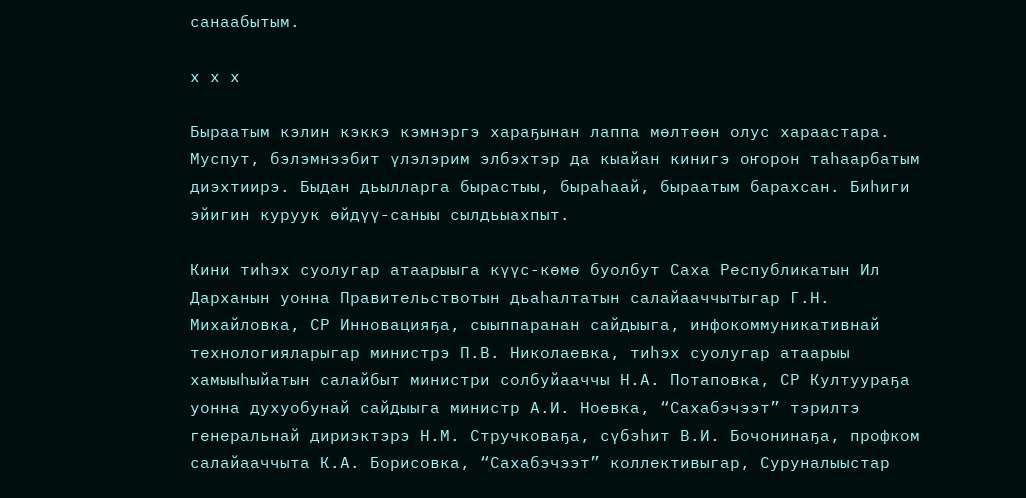санаабытым.

х х х

Быраатым кэлин кэккэ кэмнэргэ хараҕынан лаппа мөлтөөн олус хараастара. Муспут, бэлэмнээбит үлэлэрим элбэхтэр да кыайан кинигэ оҥорон таһаарбатым диэхтиирэ. Быдан дьылларга бырастыы, быраһаай, быраатым барахсан. Биһиги эйигин куруук өйдүү-саныы сылдьыахпыт.

Кини тиһэх суолугар атаарыыга күүс-көмө буолбут Саха Республикатын Ил Дарханын уонна Правительствотын дьаһалтатын салайааччытыгар Г.Н. Михайловка, СР Инновацияҕа, сыыппаранан сайдыыга, инфокоммуникативнай технологияларыгар министрэ П.В. Николаевка, тиһэх суолугар атаарыы хамыыһыйатын салайбыт министри солбуйааччы Н.А. Потаповка, СР Култуураҕа уонна духуобунай сайдыыга министр А.И. Ноевка, “Сахабэчээт” тэрилтэ генеральнай дириэктэрэ Н.М. Стручковаҕа, сүбэһит В.И. Бочонинаҕа, профком салайааччыта К.А. Борисовка, “Сахабэчээт” коллективыгар, Суруналыыстар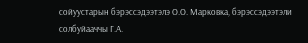сойуустарын бэрэссэдээтэлэ О.О. Марковка, бэрэссэдээтэли солбуйааччы Г.А.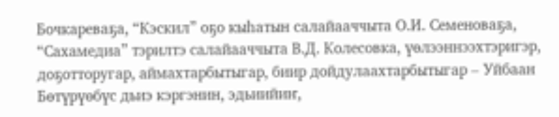Бочкареваҕа, “Кэскил” оҕо кыһатын салайааччыта О.И. Семеноваҕа, “Сахамедиа” тэрилтэ салайааччыта В.Д. Колесовка, үөлээннээхтэригэр, доҕотторугар, аймахтарбытыгар, биир дойдулаахтарбытыгар – Уйбаан Бөтүрүөбүс дьиэ кэргэнин, эдьиийиҥ,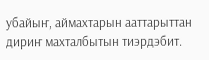убайыҥ, аймахтарын ааттарыттан дириҥ махталбытын тиэрдэбит.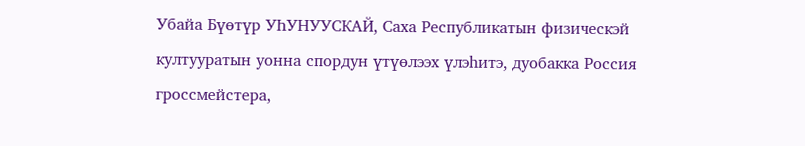Убайа Бүөтүр УҺУНУУСКАЙ, Саха Республикатын физическэй култууратын уонна спордун үтүөлээх үлэһитэ, дуобакка Россия гроссмейстера,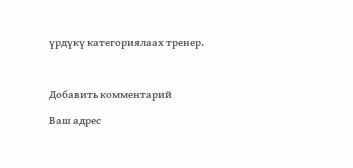үрдүкү категориялаах тренер.



Добавить комментарий

Ваш адрес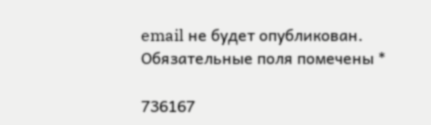email не будет опубликован. Обязательные поля помечены *

736167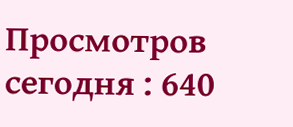Просмотров сегодня : 640